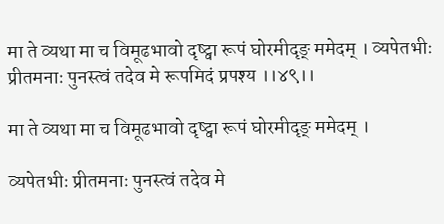मा ते व्यथा मा च विमूढभावो दृष्ट्वा रूपं घोरमीदृङ् ममेदम् । व्यपेतभीः प्रीतमनाः पुनस्त्वं तदेव मे रूपमिदं प्रपश्य ।।४९।।

मा ते व्यथा मा च विमूढभावो दृष्ट्वा रूपं घोरमीदृङ् ममेदम् ।

व्यपेतभीः प्रीतमनाः पुनस्त्वं तदेव मे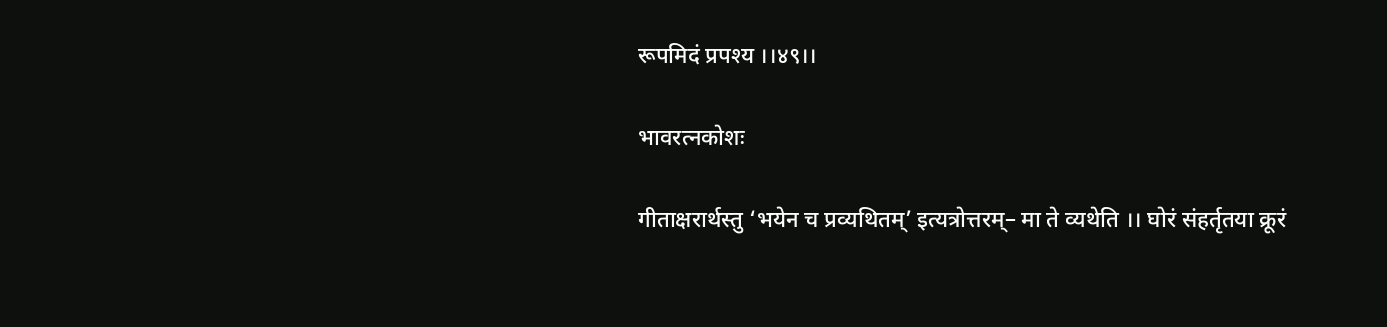रूपमिदं प्रपश्य ।।४९।।

भावरत्नकोशः

गीताक्षरार्थस्तु ‘भयेन च प्रव्यथितम्’ इत्यत्रोत्तरम्– मा ते व्यथेति ।। घोरं संहर्तृतया क्रूरं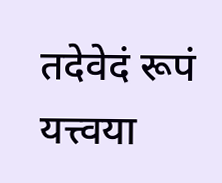तदेवेदं रूपं यत्त्वया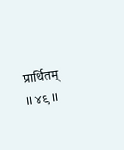प्रार्थितम् ।। ४९ ।।